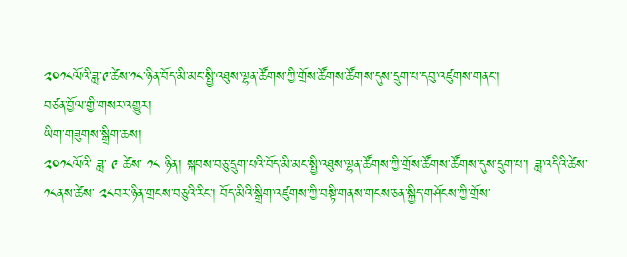༢༠༡༨ལོའི་ཟླ་༩་ཚེས་༡༨་ཉིན་བོད་མི་མང་སྤྱི་འཐུས་ལྷན་ཚོགས་ཀྱི་གྲོས་ཚོགས་ཚོགས་དུས་དྲུག་པ་དབུ་འཛུགས་གནང་།
བཙན་བྱོལ་གྱི་གསར་འགྱུར།
ཡིག་གཟུགས་སྒྲིག་ཆས།
༢༠༡༨ལོའི་ ཟླ་ ༩ ཚེས་ ༡༨ ཉིན། སྐབས་བཅུ་དྲུག་པའི་བོད་མི་མང་སྤྱི་འཐུས་ལྷན་ཚོགས་ཀྱི་གྲོས་ཚོགས་ཚོགས་དུས་དྲུག་པ་། ཟླ་འདིའི་ཚེས་༡༨ནས་ཚེས་ ༢༨བར་ཉིན་གྲངས་བཅུའི་རིང་། བོད་མིའི་སྒྲིག་འཛུགས་ཀྱི་བསྟི་གནས་གངས་ཅན་སྐྱིད་གཤོངས་ཀྱི་གྲོས་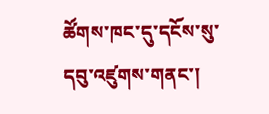ཚོགས་ཁང་དུ་དངོས་སུ་དབུ་འཛུགས་གནང་།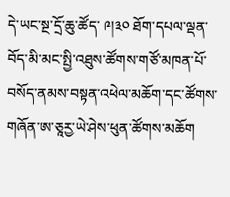དེ་ཡང་སྔ་དྲོ་ཆུ་ཚོད་ ༩།༣༠ ཐོག་དཔལ་ལྡན་བོད་མི་མང་སྤྱི་འཐུས་ཚོགས་གཙོ་མཁན་པོ་བསོད་ནམས་བསྟན་འཕེལ་མཆོག་དང་ཚོགས་གཞོན་ཨ་ཅཱརྱ་ཡེ་ཤེས་ཕུན་ཚོགས་མཆོག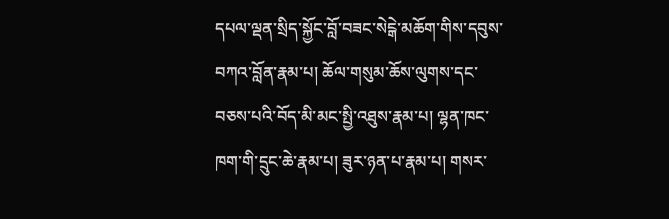དཔལ་ལྡན་སྲིད་སྐྱོང་བློ་བཟང་སེངྒེ་མཆོག་གིས་དབུས་བཀའ་བློན་རྣམ་པ། ཆོལ་གསུམ་ཆོས་ལུགས་དང་བཅས་པའི་བོད་མི་མང་སྤྱི་འཐུས་རྣམ་པ། ལྷན་ཁང་ཁག་གི་དྲུང་ཆེ་རྣམ་པ། ཟུར་ཉན་པ་རྣམ་པ། གསར་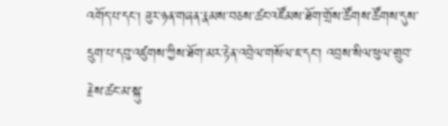འགོད་པ་དང། ཟུར་ཉན་གཞན་རྣམས་བཅས་ཚང་འཛོམས་ཐོག་གྲོས་ཚོགས་ཚོགས་དུས་དྲུག་པ་དབུ་འཛུགས་ཀྱིས་ཐོག་མར་རྟེན་འབྲེལ་གསོལ་ཇ་དང་། འབྲས་སིལ་ཕུལ་གྲུབ་རྗེས་ཚང་མ་སྐུ་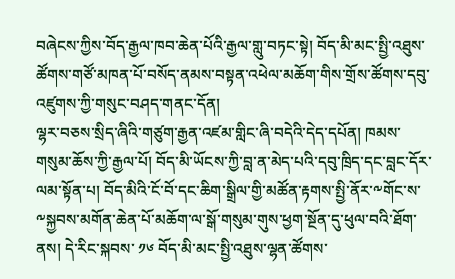བཞེངས་ཀྱིས་བོད་རྒྱལ་ཁབ་ཆེན་པོའི་རྒྱལ་གླུ་བཏང་སྟེ། བོད་མི་མང་སྤྱི་འཐུས་ཚོགས་གཙོ་མཁན་པོ་བསོད་ནམས་བསྟན་འཕེལ་མཆོག་གིས་གྲོས་ཚོགས་དབུ་འཛུགས་ཀྱི་གསུང་བཤད་གནང་དོན།
ལྷར་བཅས་སྲིད་ཞིའི་གཙུག་རྒྱན་འཛམ་གླིང་ཞི་བདེའི་དེད་དཔོན། ཁམས་གསུམ་ཆོས་ཀྱི་རྒྱལ་པོ། བོད་མི་ཡོངས་ཀྱི་བླ་ན་མེད་པའི་དབུ་ཁྲིད་དང་བླང་དོར་ལམ་སྟོན་པ། བོད་མིའི་ངོ་བོ་དང་ཆིག་སྒྲིལ་གྱི་མཚོན་རྟགས་སྤྱི་ནོར་༸གོང་ས་༸སྐྱབས་མགོན་ཆེན་པོ་མཆོག་ལ་སྒོ་གསུམ་གུས་ཕྱག་སྔོན་དུ་ཕུལ་བའི་ཐོག་ནས། དེ་རིང་སྐབས་ ༡༦ བོད་མི་མང་སྤྱི་འཐུས་ལྷན་ཚོགས་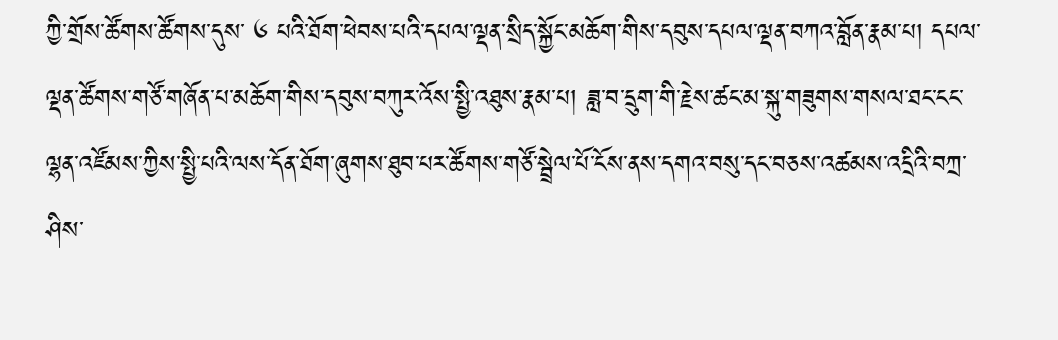ཀྱི་གྲོས་ཚོགས་ཚོགས་དུས་ ༦ པའི་ཐོག་ཕེབས་པའི་དཔལ་ལྡན་སྲིད་སྐྱོང་མཆོག་གིས་དབུས་དཔལ་ལྡན་བཀའ་བློན་རྣམ་པ། དཔལ་ལྡན་ཚོགས་གཙོ་གཞོན་པ་མཆོག་གིས་དབུས་བཀུར་འོས་སྤྱི་འཐུས་རྣམ་པ། ཟླ་བ་དྲུག་གི་རྗེས་ཚང་མ་སྐུ་གཟུགས་གསལ་ཐང་ངང་ལྷན་འཛོམས་ཀྱིས་སྤྱི་པའི་ལས་དོན་ཐོག་ཞུགས་ཐུབ་པར་ཚོགས་གཙོ་སྦྲེལ་པོ་ངོས་ནས་དགའ་བསུ་དང་བཅས་འཚམས་འདྲིའི་བཀྲ་ཤིས་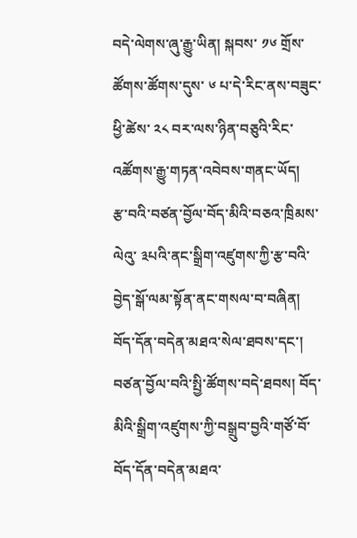བདེ་ལེགས་ཞུ་རྒྱུ་ཡིན། སྐབས་ ༡༦ གྲོས་ཚོགས་ཚོགས་དུས་ ༦ པ་དེ་རིང་ནས་བཟུང་ཕྱི་ཚེས་ ༢༨ བར་ལས་ཉིན་བཅུའི་རིང་འཚོགས་རྒྱུ་གཏན་འབེབས་གནང་ཡོད།
རྩ་བའི་བཙན་བྱོལ་བོད་མིའི་བཅའ་ཁྲིམས་ལེའུ་ ༣པའི་ནང་སྒྲིག་འཛུགས་ཀྱི་རྩ་བའི་བྱེད་སྒོ་ལམ་སྟོན་ནང་གསལ་བ་བཞིན། བོད་དོན་བདེན་མཐའ་སེལ་ཐབས་དང་། བཙན་བྱོལ་བའི་སྤྱི་ཚོགས་བདེ་ཐབས། བོད་མིའི་སྒྲིག་འཛུགས་ཀྱི་བསྒྲུབ་བྱའི་གཙོ་བོ་བོད་དོན་བདེན་མཐའ་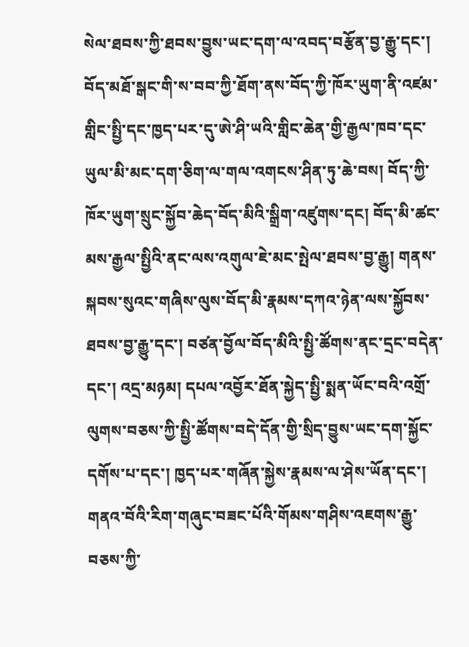སེལ་ཐབས་ཀྱི་ཐབས་བྱུས་ཡང་དག་ལ་འབད་བརྩོན་བྱ་རྒྱུ་དང་། བོད་མཐོ་སྒང་གི་ས་བབ་ཀྱི་ཐོག་ནས་བོད་ཀྱི་ཁོར་ཡུག་ནི་འཛམ་གླིང་སྤྱི་དང་ཁྱད་པར་དུ་ཨེ་ཤི་ཡའི་གླིང་ཆེན་གྱི་རྒྱལ་ཁབ་དང་ཡུལ་མི་མང་དག་ཅིག་ལ་གལ་འགངས་ཤིན་ཏུ་ཆེ་བས། བོད་ཀྱི་ཁོར་ཡུག་སྲུང་སྐྱོབ་ཆེད་བོད་མིའི་སྒྲིག་འཛུགས་དང། བོད་མི་ཚང་མས་རྒྱལ་སྤྱིའི་ནང་ལས་འགུལ་ཇེ་མང་སྤེལ་ཐབས་བྱ་རྒྱུ། གནས་སྐབས་སུའང་གཞིས་ལུས་བོད་མི་རྣམས་དཀའ་ཉེན་ལས་སྐྱོབས་ཐབས་བྱ་རྒྱུ་དང་། བཙན་བྱོལ་བོད་མིའི་སྤྱི་ཚོགས་ནང་དྲང་བདེན་དང་། འདྲ་མཉམ། དཔལ་འབྱོར་ཐོན་སྐྱེད་སྤྱི་སྨན་ཡོང་བའི་འགྲོ་ལུགས་བཅས་ཀྱི་སྤྱི་ཚོགས་བདེ་དོན་གྱི་སྲིད་བྱུས་ཡང་དག་སྐྱོང་དགོས་པ་དང་། ཁྱད་པར་གཞོན་སྐྱེས་རྣམས་ལ་ཤེས་ཡོན་དང་། གནའ་བོའི་རིག་གཞུང་བཟང་པོའི་གོམས་གཤིས་འཇགས་རྒྱུ་བཅས་ཀྱི་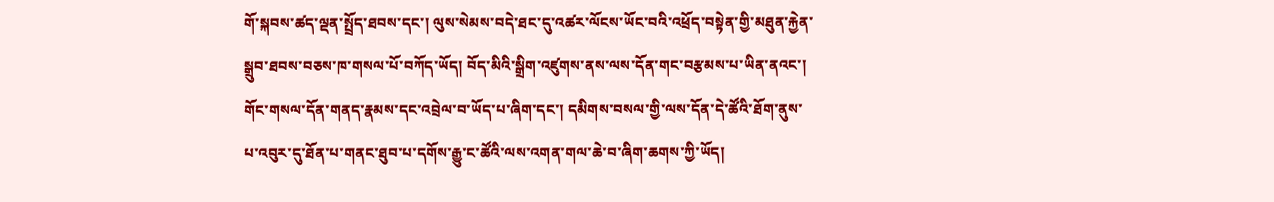གོ་སྐབས་ཚད་ལྡན་སྤྲོད་ཐབས་དང་། ལུས་སེམས་བདེ་ཐང་དུ་འཚར་ལོངས་ཡོང་བའི་འཕྲོད་བསྟེན་གྱི་མཐུན་རྐྱེན་སྒྲུབ་ཐབས་བཅས་ཁ་གསལ་པོ་བཀོད་ཡོད། བོད་མིའི་སྒྲིག་འཛུགས་ནས་ལས་དོན་གང་བརྩམས་པ་ཡིན་ནའང་། གོང་གསལ་དོན་གནད་རྣམས་དང་འབྲེལ་བ་ཡོད་པ་ཞིག་དང་། དམིགས་བསལ་གྱི་ལས་དོན་དེ་ཚོའི་ཐོག་ནུས་པ་འབུར་དུ་ཐོན་པ་གནང་ཐུབ་པ་དགོས་རྒྱུ་ང་ཚོའི་ལས་འགན་གལ་ཆེ་བ་ཞིག་ཆགས་ཀྱི་ཡོད།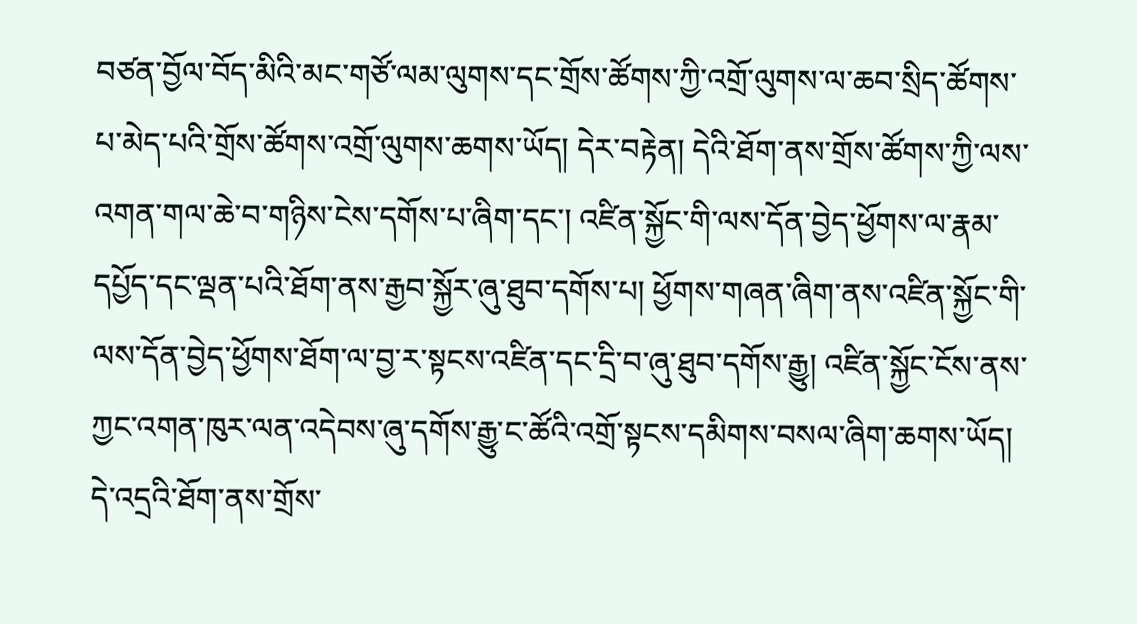བཙན་བྱོལ་བོད་མིའི་མང་གཙོ་ལམ་ལུགས་དང་གྲོས་ཚོགས་ཀྱི་འགྲོ་ལུགས་ལ་ཆབ་སྲིད་ཚོགས་པ་མེད་པའི་གྲོས་ཚོགས་འགྲོ་ལུགས་ཆགས་ཡོད། དེར་བརྟེན། དེའི་ཐོག་ནས་གྲོས་ཚོགས་ཀྱི་ལས་འགན་གལ་ཆེ་བ་གཉིས་ངེས་དགོས་པ་ཞིག་དང་། འཛིན་སྐྱོང་གི་ལས་དོན་བྱེད་ཕྱོགས་ལ་རྣམ་དཔྱོད་དང་ལྡན་པའི་ཐོག་ནས་རྒྱབ་སྐྱོར་ཞུ་ཐུབ་དགོས་པ། ཕྱོགས་གཞན་ཞིག་ནས་འཛིན་སྐྱོང་གི་ལས་དོན་བྱེད་ཕྱོགས་ཐོག་ལ་བྱ་ར་སྟངས་འཛིན་དང་དྲི་བ་ཞུ་ཐུབ་དགོས་རྒྱུ། འཛིན་སྐྱོང་ངོས་ནས་ཀྱང་འགན་ཁུར་ལན་འདེབས་ཞུ་དགོས་རྒྱུ་ང་ཚོའི་འགྲོ་སྟངས་དམིགས་བསལ་ཞིག་ཆགས་ཡོད། དེ་འདྲའི་ཐོག་ནས་གྲོས་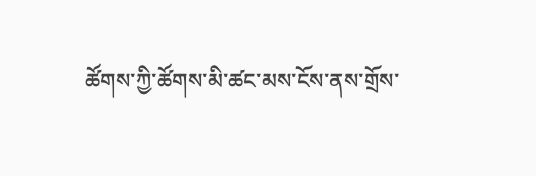ཚོགས་ཀྱི་ཚོགས་མི་ཚང་མས་ངོས་ནས་གྲོས་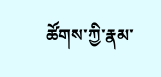ཚོགས་ཀྱི་རྣམ་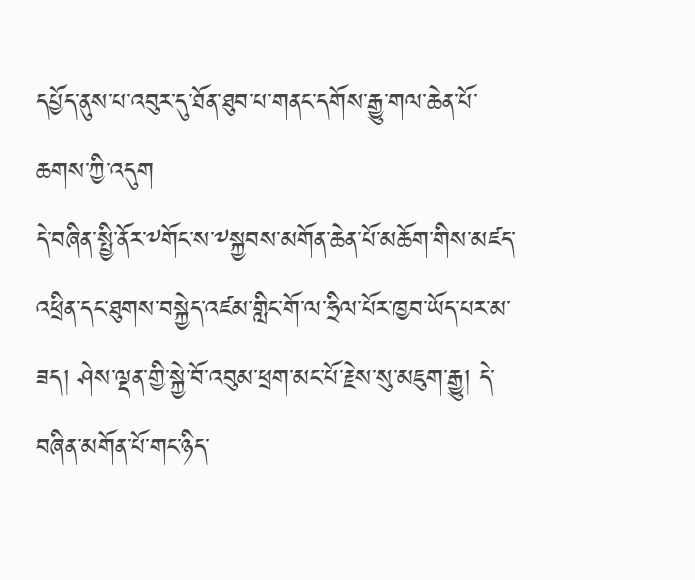དཔྱོད་ནུས་པ་འབུར་དུ་ཐོན་ཐུབ་པ་གནང་དགོས་རྒྱུ་གལ་ཆེན་པོ་ཆགས་ཀྱི་འདུག
དེ་བཞིན་སྤྱི་ནོར་༸གོང་ས་༸སྐྱབས་མགོན་ཆེན་པོ་མཆོག་གིས་མཛད་འཕྲིན་དང་ཐུགས་བསྐྱེད་འཛམ་གླིང་གོ་ལ་ཧྲིལ་པོར་ཁྱབ་ཡོད་པར་མ་ཟད། ཤེས་ལྡན་གྱི་སྐྱེ་བོ་འབུམ་ཕྲག་མང་པོ་རྗེས་སུ་མཇུག་རྒྱུ། དེ་བཞིན་མགོན་པོ་གང་ཉིད་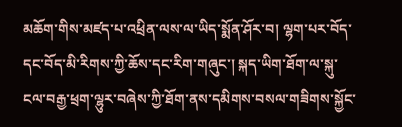མཆོག་གིས་མཛད་པ་འཕྲིན་ལས་ལ་ཡིད་སྨོན་ཤོར་བ། ལྷག་པར་བོད་དང་བོད་མི་རིགས་ཀྱི་ཆོས་དང་རིག་གཞུང་། སྐད་ཡིག་ཐོག་ལ་སྐུ་ངལ་བརྒྱ་ཕྲག་ལྷུར་བཞེས་ཀྱི་ཐོག་ནས་དམིགས་བསལ་གཟིགས་སྐྱོང་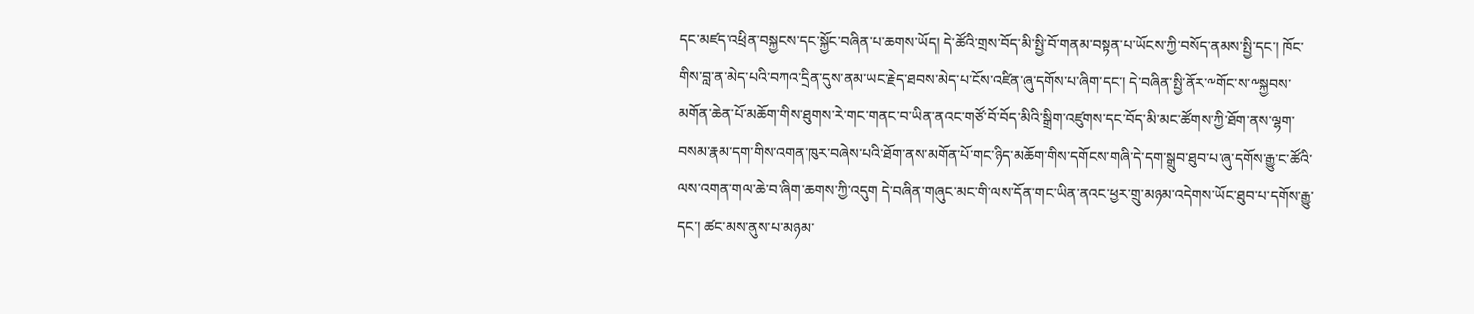དང་མཛད་འཕྲིན་བསྐྱངས་དང་སྐྱོང་བཞིན་པ་ཆགས་ཡོད། དེ་ཚོའི་གྲས་བོད་མི་སྤྱི་བོ་གནམ་བསྟན་པ་ཡོངས་ཀྱི་བསོད་ནམས་སྤྱི་དང་། ཁོང་གིས་བླ་ན་མེད་པའི་བཀའ་དྲིན་དུས་ནམ་ཡང་རྗེད་ཐབས་མེད་པ་ངོས་འཛིན་ཞུ་དགོས་པ་ཞིག་དང་། དེ་བཞིན་སྤྱི་ནོར་༸གོང་ས་༸སྐྱབས་མགོན་ཆེན་པོ་མཆོག་གིས་ཐུགས་རེ་གང་གནང་བ་ཡིན་ནའང་གཙོ་བོ་བོད་མིའི་སྒྲིག་འཛུགས་དང་བོད་མི་མང་ཚོགས་ཀྱི་ཐོག་ནས་ལྷག་བསམ་རྣམ་དག་གིས་འགན་ཁུར་བཞེས་པའི་ཐོག་ནས་མགོན་པོ་གང་ཉིད་མཆོག་གིས་དགོངས་གཞི་དེ་དག་སྒྲུབ་ཐུབ་པ་ཞུ་དགོས་རྒྱུ་ང་ཚོའི་ལས་འགན་གལ་ཆེ་བ་ཞིག་ཆགས་ཀྱི་འདུག དེ་བཞིན་གཞུང་མང་གི་ལས་དོན་གང་ཡིན་ནའང་ཕྱར་གྲུ་མཉམ་འདེགས་ཡོང་ཐུབ་པ་དགོས་རྒྱུ་དང་། ཚང་མས་ནུས་པ་མཉམ་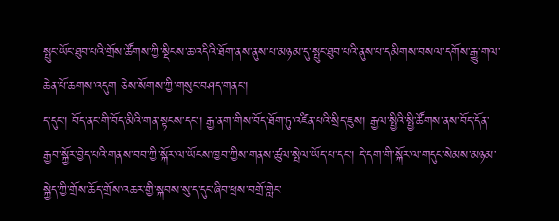སྤུང་ཡོང་ཐུབ་པའི་གྲོས་ཚོགས་ཀྱི་སྡིངས་ཆ་འདིའི་ཐོག་ནས་ནུས་པ་མཉམ་དུ་སྤུང་ཐུབ་པའི་ནུས་པ་དམིགས་བསལ་དགོས་རྒྱུ་གལ་ཆེན་པོ་ཆགས་འདུག ཅེས་སོགས་ཀྱི་གསུང་བཤད་གནང་།
ད་དུང་། བོད་ནང་གི་བོད་མིའི་གན་སྟངས་དང་། རྒྱ་ནག་གིས་བོད་ཐོག་ཏུ་འཛིན་པའི་སྲིད་ཇུས། རྒྱལ་སྤྱིའི་སྤྱི་ཚོགས་ནས་བོད་དོན་རྒྱབ་སྐྱོར་བྱེད་པའི་གནས་བབ་ཀྱི་སྐོར་ལ་ཡོངས་ཁྱབ་ཀྱིས་གནས་ཚུལ་སྤེལ་ཡོད་པ་དང་། དེ་དག་གི་སྐོར་ལ་གདུང་སེམས་མཉམ་སྐྱེད་ཀྱི་གྲོས་ཆོད་གྲོས་འཆར་གྱི་སྐབས་སུ་ད་དུང་ཞིབ་ཕྲས་བགྲོ་གླེང་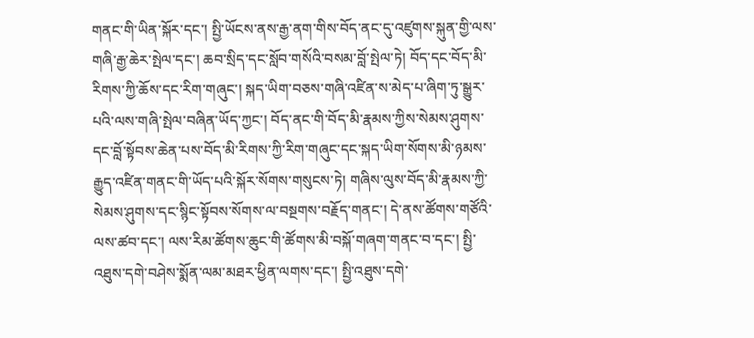གནང་གི་ཡིན་སྐོར་དང་། སྤྱི་ཡོངས་ནས་རྒྱ་ནག་གིས་བོད་ནང་དུ་འཛུགས་སྐུན་གྱི་ལས་གཞི་རྒྱ་ཆེར་སྤེལ་དང་། ཆབ་སྲིད་དང་སློབ་གསོའི་བསམ་བློ་སྤེལ་ཏེ། བོད་དང་བོད་མི་རིགས་ཀྱི་ཆོས་དང་རིག་གཞུང་། སྐད་ཡིག་བཅས་གཞི་འཛིན་ས་མེད་པ་ཞིག་ཏུ་སྒྱུར་པའི་ལས་གཞི་སྤེལ་བཞིན་ཡོད་ཀྱང་། བོད་ནང་གི་བོད་མི་རྣམས་ཀྱིས་སེམས་ཤུགས་དང་བློ་སྟོབས་ཆེན་པས་བོད་མི་རིགས་ཀྱི་རིག་གཞུང་དང་སྐད་ཡིག་སོགས་མི་ཉམས་རྒྱུད་འཛིན་གནང་གི་ཡོད་པའི་སྐོར་སོགས་གསུངས་ཏེ། གཞིས་ལུས་བོད་མི་རྣམས་ཀྱི་སེམས་ཤུགས་དང་སྙིང་སྟོབས་སོགས་ལ་བསྔགས་བརྗོད་གནང་། དེ་ནས་ཚོགས་གཙོའི་ལས་ཚབ་དང་། ལས་རིམ་ཚོགས་ཆུང་གི་ཚོགས་མི་བསྐོ་གཞག་གནང་བ་དང་། སྤྱི་འཐུས་དགེ་བཤེས་སྨོན་ལམ་མཐར་ཕྱིན་ལགས་དང་། སྤྱི་འཐུས་དགེ་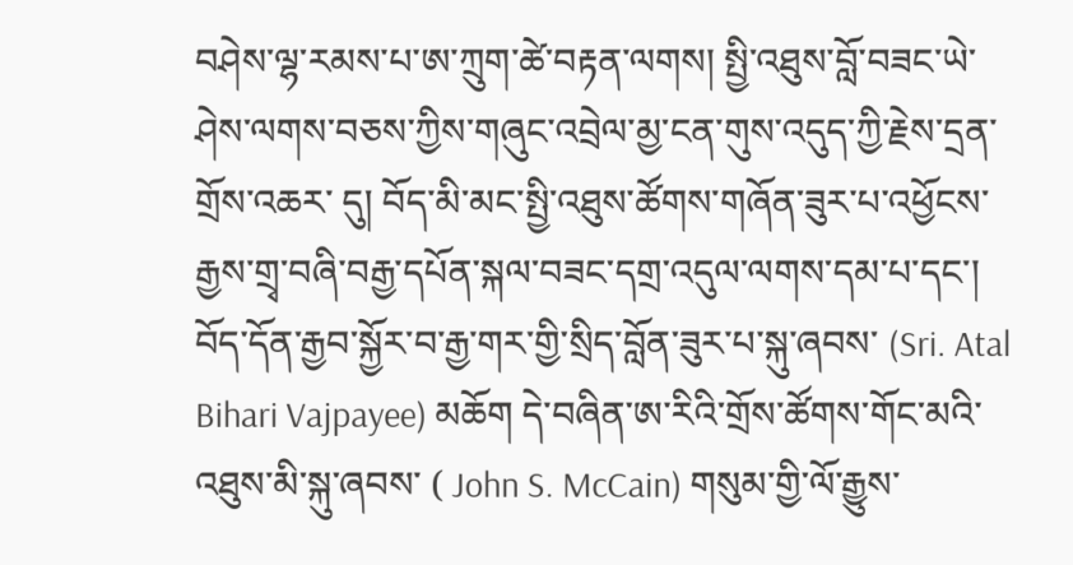བཤེས་ལྷ་རམས་པ་ཨ་ཀྲུག་ཚེ་བརྟན་ལགས། སྤྱི་འཐུས་བློ་བཟང་ཡེ་ཤེས་ལགས་བཅས་ཀྱིས་གཞུང་འབྲེལ་མྱ་ངན་གུས་འདུད་ཀྱི་རྗེས་དྲན་གྲོས་འཆར་ དུ། བོད་མི་མང་སྤྱི་འཐུས་ཚོགས་གཞོན་ཟུར་པ་འཕྱོངས་རྒྱས་གྲྭ་བཞི་བརྒྱ་དཔོན་སྐལ་བཟང་དགྲ་འདུལ་ལགས་དམ་པ་དང་། བོད་དོན་རྒྱབ་སྐྱོར་བ་རྒྱ་གར་གྱི་སྲིད་བློན་ཟུར་པ་སྐུ་ཞབས་ (Sri. Atal Bihari Vajpayee) མཆོག དེ་བཞིན་ཨ་རིའི་གྲོས་ཚོགས་གོང་མའི་འཐུས་མི་སྐུ་ཞབས་ ( John S. McCain) གསུམ་གྱི་ལོ་རྒྱུས་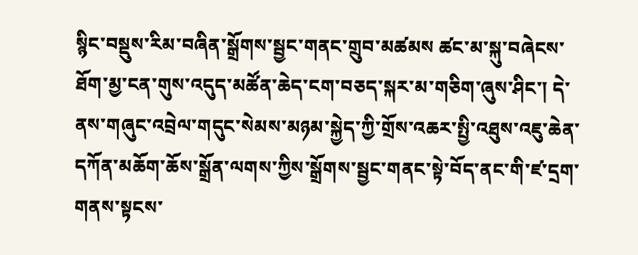སྙིང་བསྡུས་རིམ་བཞིན་སྒྲོགས་སྦྱང་གནང་གྲུབ་མཚམས ཚང་མ་སྐུ་བཞེངས་ཐོག་མྱ་ངན་གུས་འདུད་མཚོན་ཆེད་ངག་བཅད་སྐར་མ་གཅིག་ཞུས་ཤིང་། དེ་ནས་གཞུང་འབྲེལ་གདུང་སེམས་མཉམ་སྐྱེད་ཀྱི་གྲོས་འཆར་སྤྱི་འཐུས་འཇུ་ཆེན་དཀོན་མཆོག་ཆོས་སྒྲོན་ལགས་ཀྱིས་སྒྲོགས་སྦྱང་གནང་སྟེ་བོད་ནང་གི་ཛ་དྲག་གནས་སྟངས་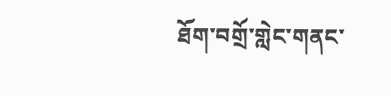ཐོག་བགྲོ་གླེང་གནང་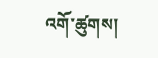འགོ་ཚུགས།